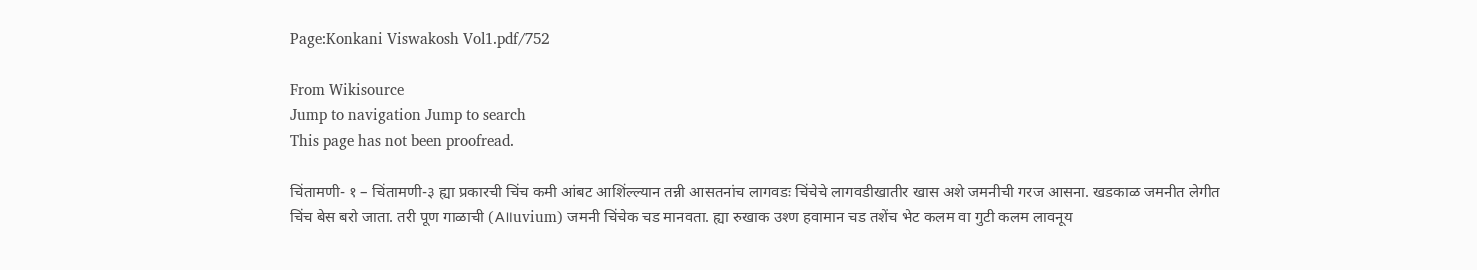Page:Konkani Viswakosh Vol1.pdf/752

From Wikisource
Jump to navigation Jump to search
This page has not been proofread.

चिंतामणी- १ – चिंतामणी-३ ह्या प्रकारची चिंच कमी आंबट आशिंल्ल्यान तन्नी आसतनांच लागवडः चिंचेचे लागवडीखातीर खास अशे जमनीची गरज आसना. खडकाळ जमनीत लेगीत चिंच बेस बरो जाता. तरी पूण गाळाची (A॥uvium) जमनी चिंचेक चड मानवता. ह्या रुखाक उश्ण हवामान चड तशेंच भेट कलम वा गुटी कलम लावनूय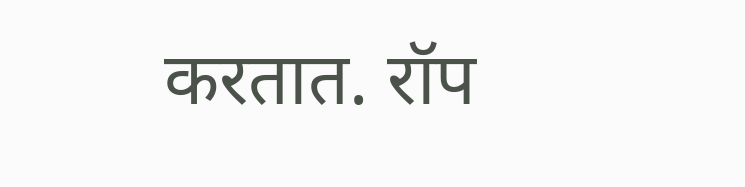करतात. रॉप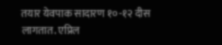तयार येवपाक सादारण १०-१२ दीस लागतात. एप्रिल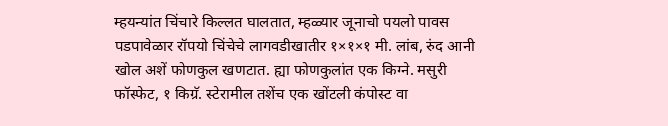म्हयन्यांत चिंचारे किल्लत घालतात, म्हळ्यार जूनाचो पयलो पावस पडपावेळार रॉपयो चिंचेचे लागवडीखातीर १×१×१ मी. लांब, रुंद आनी खोल अशें फोणकुल खणटात. ह्या फोणकुलांत एक किग्ने. मसुरी फॉस्फेट, १ किग्रॅ. स्टेरामील तशेंच एक खोंटली कंपोस्ट वा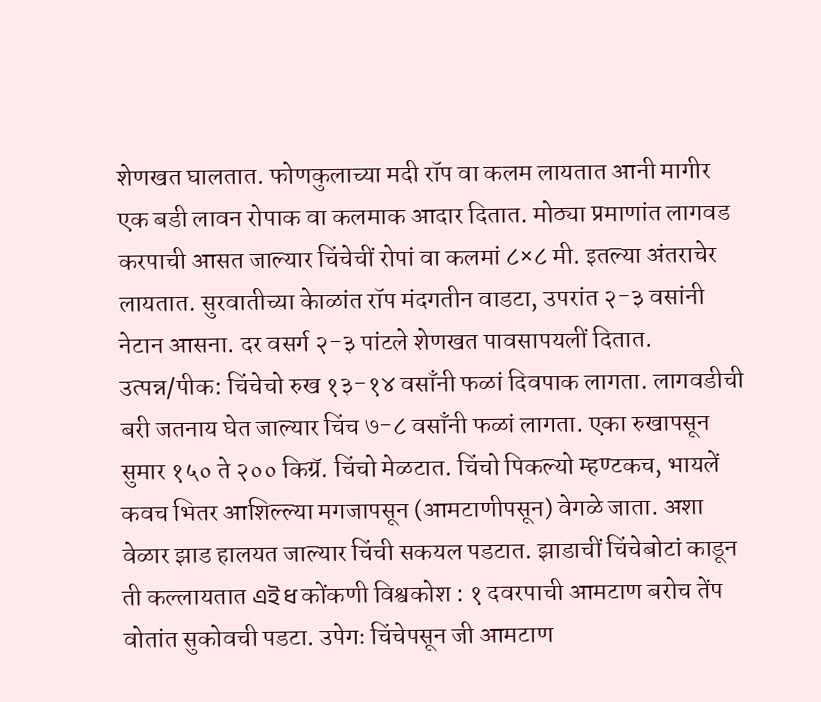शेणखत घालतात. फोणकुलाच्या मदी रॉप वा कलम लायतात आनी मागीर एक बडी लावन रोपाक वा कलमाक आदार दितात. मोठ्या प्रमाणांत लागवड करपाची आसत जाल्यार चिंचेचीं रोपां वा कलमां ८×८ मी. इतल्या अंतराचेर लायतात. सुरवातीच्या केाळांत रॉप मंदगतीन वाडटा, उपरांत २-३ वसांनी नेटान आसना. दर वसर्ग २-३ पांटले शेणखत पावसापयलीं दितात. उत्पन्न/पीक: चिंचेचो रुख १३-१४ वसाँनी फळां दिवपाक लागता. लागवडीची बरी जतनाय घेत जाल्यार चिंच ७-८ वसाँनी फळां लागता. एका रुखापसून सुमार १५० ते २०० किग्रॅ. चिंचो मेळटात. चिंचो पिकल्यो म्हण्टकच, भायलें कवच भितर आशिल्ल्या मगजापसून (आमटाणीपसून) वेगळे जाता. अशा वेळार झाड हालयत जाल्यार चिंची सकयल पडटात. झाडाचीं चिंचेबोटां काडून ती कल्लायतात এই ধ कोंकणी विश्वकोश : १ दवरपाची आमटाण बरोच तेंप वोतांत सुकोवची पडटा. उपेगः चिंचेपसून जी आमटाण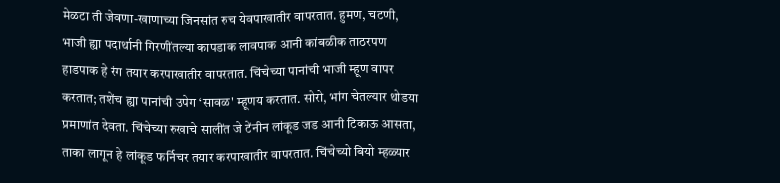मेळटा ती जेवणा-खाणाच्या जिनसांत रुच येवपाखातीर वापरतात. हुमण, चटणी, भाजी ह्या पदार्थानी गिरणींतल्या कापडाक लावपाक आनी कांबळीक ताठरपण हाडपाक हे रंग तयार करपाखातीर वापरतात. चिंचेच्या पानांची भाजी म्हूण वापर करतात; तशेंच ह्या पानांची उपेग ‘सावळ' म्हूणय करतात. सोरो, भांग चेतल्यार थोडया प्रमाणांत देवता. चिंचेच्या रुखाचे सालींत जे टेंनीन लांकूड जड आनी टिकाऊ आसता, ताका लागून हे लांकूड फर्निचर तयार करपाखातीर वापरतात. चिंचेच्यो बियो म्हळ्यार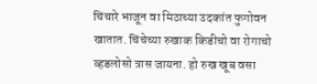चिंचारे भाजून वा मिठाच्या उदकांत फुगोवन खातात. चिंचेच्या रुखाक किडीचो वा रोगाचो व्हडलोसो त्रास जायना. हो रुख खूब वसा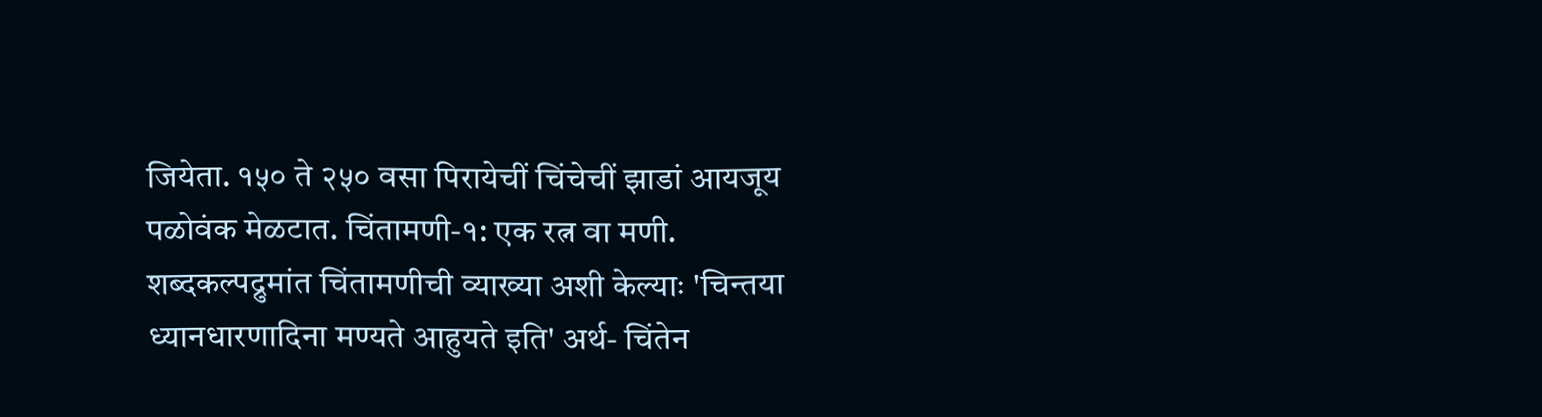जियेता. १५० ते २५० वसा पिरायेचीं चिंचेचीं झाडां आयजूय पळोवंक मेळटात. चिंतामणी-१: एक रत्न वा मणी. शब्दकल्पद्रुमांत चिंतामणीची व्याख्या अशी केल्याः 'चिन्तया ध्यानधारणादिना मण्यते आहुयते इति' अर्थ- चिंतेन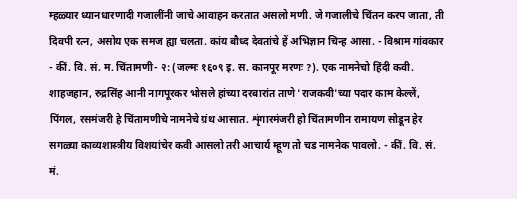म्हळ्यार ध्यानधारणादी गजालींनी जाचे आवाहन करतात असलो मणी. जे गजालीचे चिंतन करप जाता, ती दिवपी रत्न, असोय एक समज ह्या चलता. कांय बौध्द देवतांचे हें अभिज्ञान चिन्ह आसा. - विश्राम गांवकार - कीं. वि. सं. म. चिंतामणी- २: (जल्मः १६०९ इ. स. कानपूर मरणः ?). एक नामनेचो हिंदी कवी. शाहजहान, रुद्रसिंह आनी नागपूरकर भोसले हांच्या दरबारांत ताणे 'राजकवी'च्या पदार काम केल्लें, पिंगल, रसमंजरी हे चिंतामणीचे नामनेचे ग्रंथ आसात. शृंगारमंजरी हो चिंतामणीन रामायण सोडून हेर सगळ्या काव्यशास्त्रीय विशयांचेर कवी आसलो तरी आचार्य म्हूण तो चड नामनेक पावलो. - कीं. वि. सं. मं.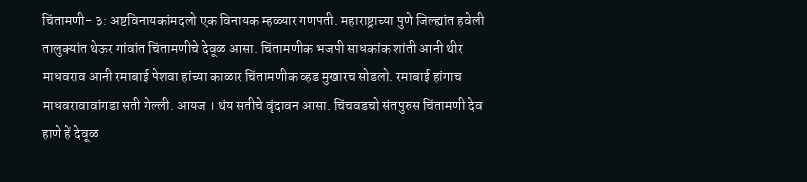चिंतामणी- ३: अष्टविनायकांमदलो एक विनायक म्हळ्यार गणपती. महाराष्ट्राच्या पुणे जिल्ह्यांत हवेली तालुक्यांत थेऊर गांवांत चिंतामणीचे देवूळ आसा. चिंतामणीक भजपी साधकांक शांती आनी थीर माधवराव आनी रमाबाई पेशवा हांच्या काळार चिंतामणीक व्हड मुखारच सोडलो. रमाबाई हांगाच माधवरावावांगडा सती गेल्ली. आयज । थंय सतीचे वृंदावन आसा. चिंचवडचो संतपुरुस चिंतामणी देव हाणे हें देवूळ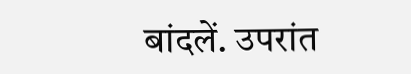बांदलें. उपरांत